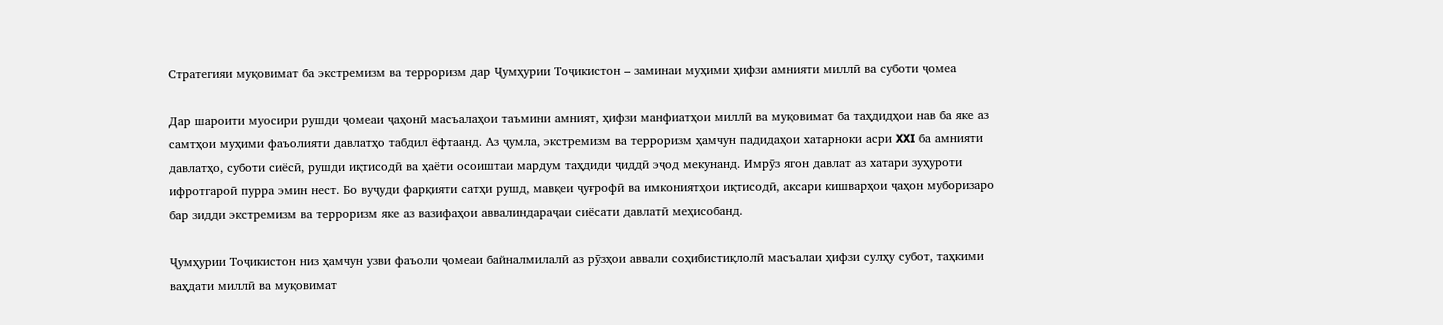Стратегияи муқовимат ба экстремизм ва терроризм дар Ҷумҳурии Тоҷикистон – заминаи муҳими ҳифзи амнияти миллӣ ва суботи ҷомеа

Дар шароити муосири рушди ҷомеаи ҷаҳонӣ масъалаҳои таъмини амният, ҳифзи манфиатҳои миллӣ ва муқовимат ба таҳдидҳои нав ба яке аз самтҳои муҳими фаъолияти давлатҳо табдил ёфтаанд. Аз ҷумла, экстремизм ва терроризм ҳамчун падидаҳои хатарноки асри XXI ба амнияти давлатҳо, суботи сиёсӣ, рушди иқтисодӣ ва ҳаёти осоиштаи мардум таҳдиди ҷиддӣ эҷод мекунанд. Имрӯз ягон давлат аз хатари зуҳуроти ифротгароӣ пурра эмин нест. Бо вуҷуди фарқияти сатҳи рушд, мавқеи ҷуғрофӣ ва имкониятҳои иқтисодӣ, аксари кишварҳои ҷаҳон муборизаро бар зидди экстремизм ва терроризм яке аз вазифаҳои аввалиндараҷаи сиёсати давлатӣ меҳисобанд.

Ҷумҳурии Тоҷикистон низ ҳамчун узви фаъоли ҷомеаи байналмилалӣ аз рӯзҳои аввали соҳибистиқлолӣ масъалаи ҳифзи сулҳу субот, таҳкими ваҳдати миллӣ ва муқовимат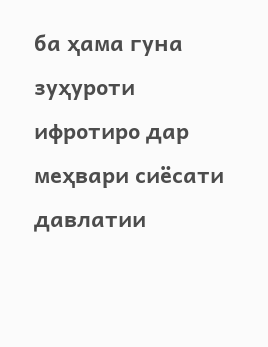ба ҳама гуна зуҳуроти ифротиро дар меҳвари сиёсати давлатии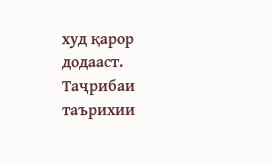худ қарор додааст. Таҷрибаи таърихии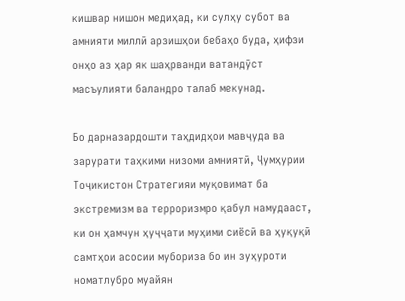кишвар нишон медиҳад, ки сулҳу субот ва амнияти миллӣ арзишҳои бебаҳо буда, ҳифзи онҳо аз ҳар як шаҳрванди ватандӯст масъулияти баландро талаб мекунад.

Бо дарназардошти таҳдидҳои мавҷуда ва зарурати таҳкими низоми амниятӣ, Ҷумҳурии Тоҷикистон Стратегияи муқовимат ба экстремизм ва терроризмро қабул намудааст, ки он ҳамчун ҳуҷҷати муҳими сиёсӣ ва ҳуқуқӣ самтҳои асосии мубориза бо ин зуҳуроти номатлубро муайян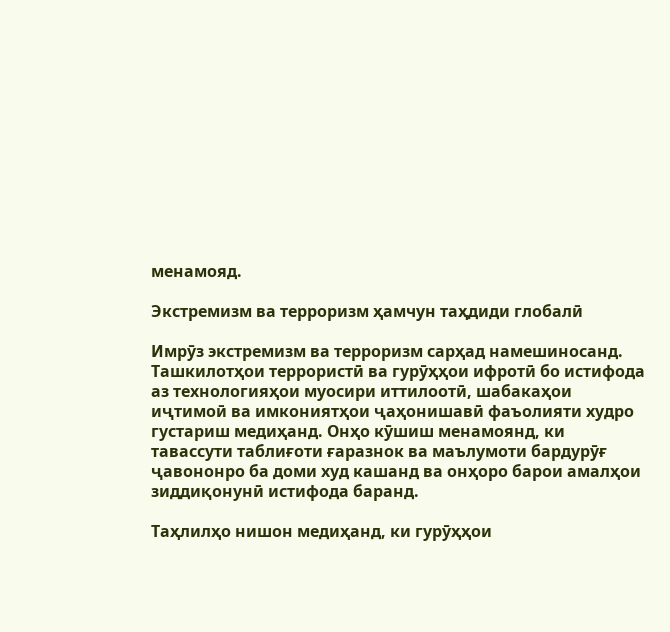менамояд.

Экстремизм ва терроризм ҳамчун таҳдиди глобалӣ

Имрӯз экстремизм ва терроризм сарҳад намешиносанд. Ташкилотҳои террористӣ ва гурӯҳҳои ифротӣ бо истифода аз технологияҳои муосири иттилоотӣ, шабакаҳои иҷтимоӣ ва имкониятҳои ҷаҳонишавӣ фаъолияти худро густариш медиҳанд. Онҳо кӯшиш менамоянд, ки тавассути таблиғоти ғаразнок ва маълумоти бардурӯғ ҷавононро ба доми худ кашанд ва онҳоро барои амалҳои зиддиқонунӣ истифода баранд.

Таҳлилҳо нишон медиҳанд, ки гурӯҳҳои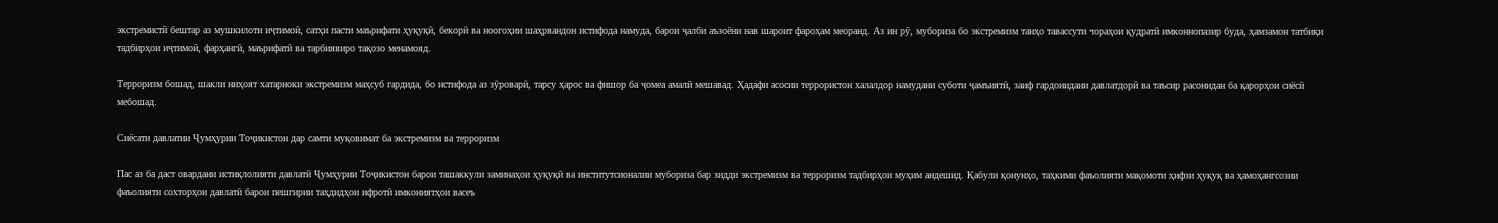экстремистӣ бештар аз мушкилоти иҷтимоӣ, сатҳи пасти маърифати ҳуқуқӣ, бекорӣ ва ноогоҳии шаҳрвандон истифода намуда, барои ҷалби аъзоёни нав шароит фароҳам меоранд. Аз ин рӯ, мубориза бо экстремизм танҳо тавассути чораҳои қудратӣ имконнопазир буда, ҳамзамон татбиқи тадбирҳои иҷтимоӣ, фарҳангӣ, маърифатӣ ва тарбиявиро тақозо менамояд.

Терроризм бошад, шакли ниҳоят хатарноки экстремизм маҳсуб гардида, бо истифода аз зӯроварӣ, тарсу ҳарос ва фишор ба ҷомеа амалӣ мешавад. Ҳадафи асосии террористон халалдор намудани суботи ҷамъиятӣ, заиф гардонидани давлатдорӣ ва таъсир расонидан ба қарорҳои сиёсӣ мебошад.

Сиёсати давлатии Ҷумҳурии Тоҷикистон дар самти муқовимат ба экстремизм ва терроризм

Пас аз ба даст овардани истиқлолияти давлатӣ Ҷумҳурии Тоҷикистон барои ташаккули заминаҳои ҳуқуқӣ ва институтсионалии мубориза бар зидди экстремизм ва терроризм тадбирҳои муҳим андешид. Қабули қонунҳо, таҳкими фаъолияти мақомоти ҳифзи ҳуқуқ ва ҳамоҳангсозии фаъолияти сохторҳои давлатӣ барои пешгирии таҳдидҳои ифротӣ имкониятҳои васеъ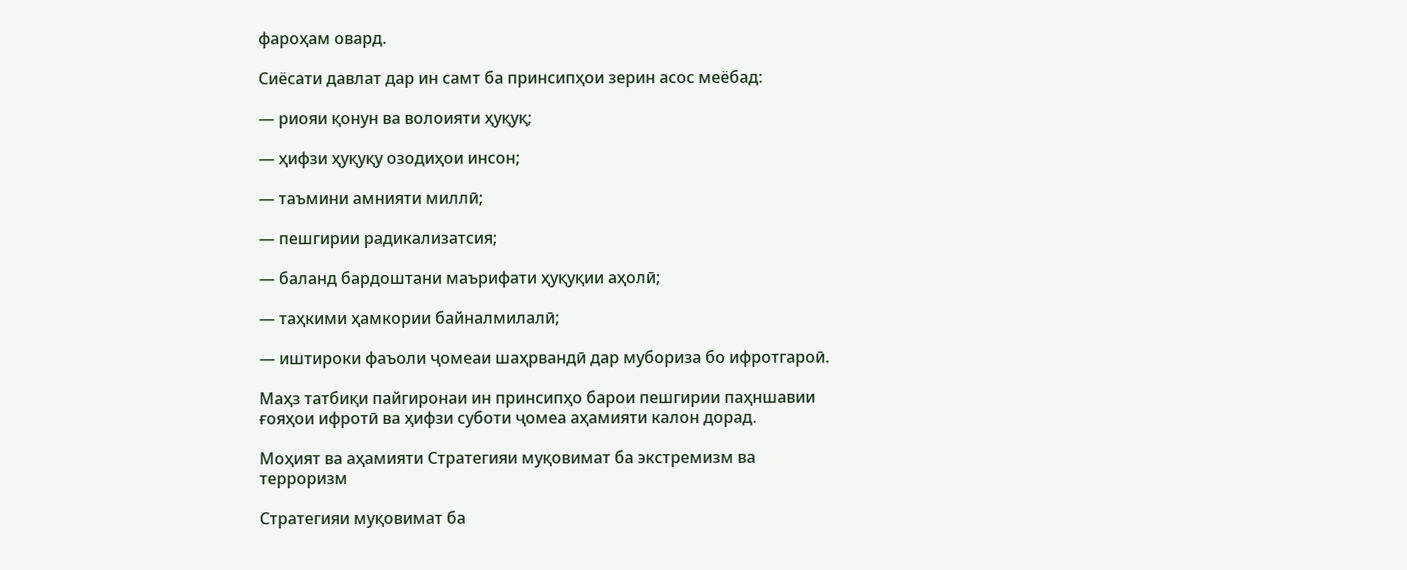фароҳам овард.

Сиёсати давлат дар ин самт ба принсипҳои зерин асос меёбад:

— риояи қонун ва волоияти ҳуқуқ;

— ҳифзи ҳуқуқу озодиҳои инсон;

— таъмини амнияти миллӣ;

— пешгирии радикализатсия;

— баланд бардоштани маърифати ҳуқуқии аҳолӣ;

— таҳкими ҳамкории байналмилалӣ;

— иштироки фаъоли ҷомеаи шаҳрвандӣ дар мубориза бо ифротгароӣ.

Маҳз татбиқи пайгиронаи ин принсипҳо барои пешгирии паҳншавии ғояҳои ифротӣ ва ҳифзи суботи ҷомеа аҳамияти калон дорад.

Моҳият ва аҳамияти Стратегияи муқовимат ба экстремизм ва терроризм

Стратегияи муқовимат ба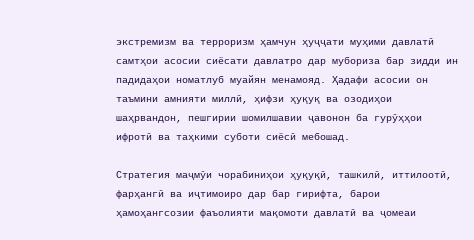экстремизм ва терроризм ҳамчун ҳуҷҷати муҳими давлатӣ самтҳои асосии сиёсати давлатро дар мубориза бар зидди ин падидаҳои номатлуб муайян менамояд. Ҳадафи асосии он таъмини амнияти миллӣ, ҳифзи ҳуқуқ ва озодиҳои шаҳрвандон, пешгирии шомилшавии ҷавонон ба гурӯҳҳои ифротӣ ва таҳкими суботи сиёсӣ мебошад.

Стратегия маҷмӯи чорабиниҳои ҳуқуқӣ, ташкилӣ, иттилоотӣ, фарҳангӣ ва иҷтимоиро дар бар гирифта, барои ҳамоҳангсозии фаъолияти мақомоти давлатӣ ва ҷомеаи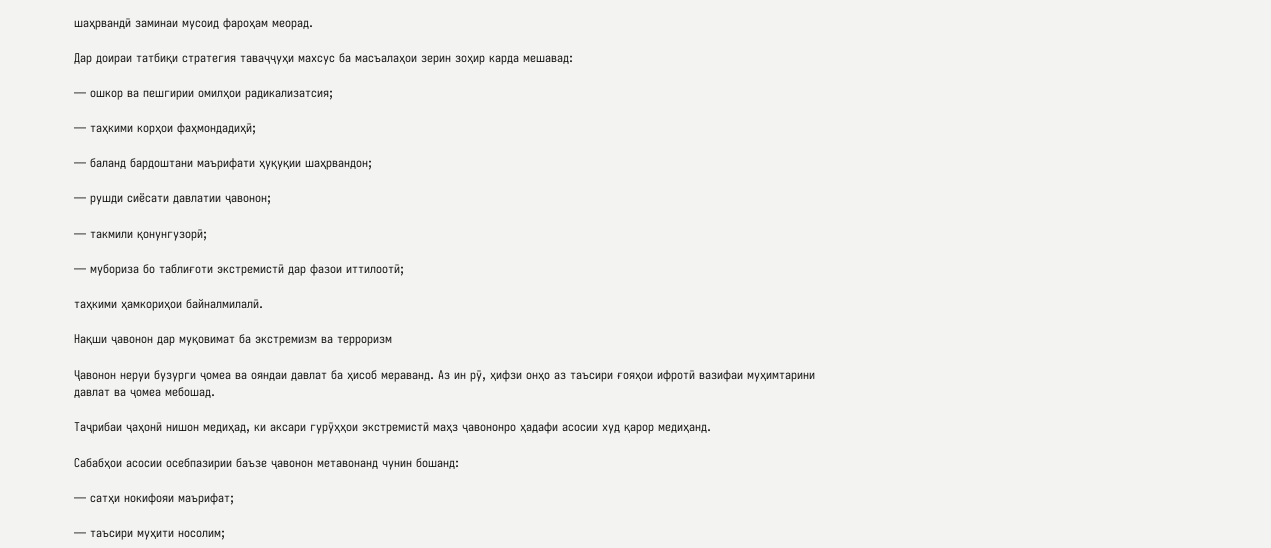шаҳрвандӣ заминаи мусоид фароҳам меорад.

Дар доираи татбиқи стратегия таваҷҷуҳи махсус ба масъалаҳои зерин зоҳир карда мешавад:

— ошкор ва пешгирии омилҳои радикализатсия;

— таҳкими корҳои фаҳмондадиҳӣ;

— баланд бардоштани маърифати ҳуқуқии шаҳрвандон;

— рушди сиёсати давлатии ҷавонон;

— такмили қонунгузорӣ;

— мубориза бо таблиғоти экстремистӣ дар фазои иттилоотӣ;

таҳкими ҳамкориҳои байналмилалӣ.

Нақши ҷавонон дар муқовимат ба экстремизм ва терроризм

Ҷавонон неруи бузурги ҷомеа ва ояндаи давлат ба ҳисоб мераванд. Аз ин рӯ, ҳифзи онҳо аз таъсири ғояҳои ифротӣ вазифаи муҳимтарини давлат ва ҷомеа мебошад.

Таҷрибаи ҷаҳонӣ нишон медиҳад, ки аксари гурӯҳҳои экстремистӣ маҳз ҷавононро ҳадафи асосии худ қарор медиҳанд.

Сабабҳои асосии осебпазирии баъзе ҷавонон метавонанд чунин бошанд:

— сатҳи нокифояи маърифат;

— таъсири муҳити носолим;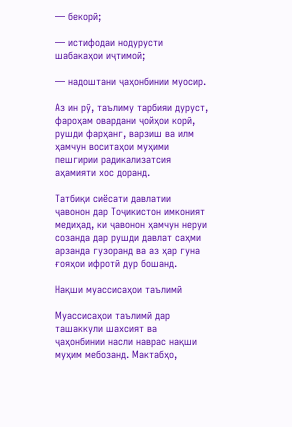— бекорӣ;

— истифодаи нодурусти шабакаҳои иҷтимоӣ;

— надоштани ҷаҳонбинии муосир.

Аз ин рӯ, таълиму тарбияи дуруст, фароҳам овардани ҷойҳои корӣ, рушди фарҳанг, варзиш ва илм ҳамчун воситаҳои муҳими пешгирии радикализатсия аҳамияти хос доранд.

Татбиқи сиёсати давлатии ҷавонон дар Тоҷикистон имконият медиҳад, ки ҷавонон ҳамчун неруи созанда дар рушди давлат саҳми арзанда гузоранд ва аз ҳар гуна ғояҳои ифротӣ дур бошанд.

Нақши муассисаҳои таълимӣ

Муассисаҳои таълимӣ дар ташаккули шахсият ва ҷаҳонбинии насли наврас нақши муҳим мебозанд. Мактабҳо,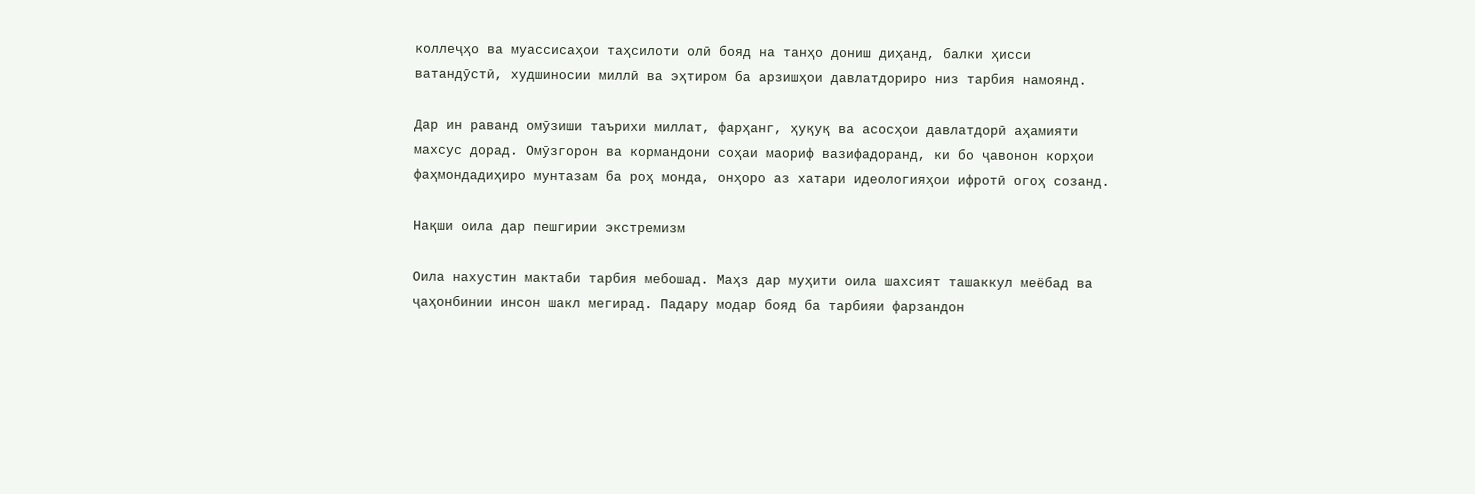коллеҷҳо ва муассисаҳои таҳсилоти олӣ бояд на танҳо дониш диҳанд, балки ҳисси ватандӯстӣ, худшиносии миллӣ ва эҳтиром ба арзишҳои давлатдориро низ тарбия намоянд.

Дар ин раванд омӯзиши таърихи миллат, фарҳанг, ҳуқуқ ва асосҳои давлатдорӣ аҳамияти махсус дорад. Омӯзгорон ва кормандони соҳаи маориф вазифадоранд, ки бо ҷавонон корҳои фаҳмондадиҳиро мунтазам ба роҳ монда, онҳоро аз хатари идеологияҳои ифротӣ огоҳ созанд.

Нақши оила дар пешгирии экстремизм

Оила нахустин мактаби тарбия мебошад. Маҳз дар муҳити оила шахсият ташаккул меёбад ва ҷаҳонбинии инсон шакл мегирад. Падару модар бояд ба тарбияи фарзандон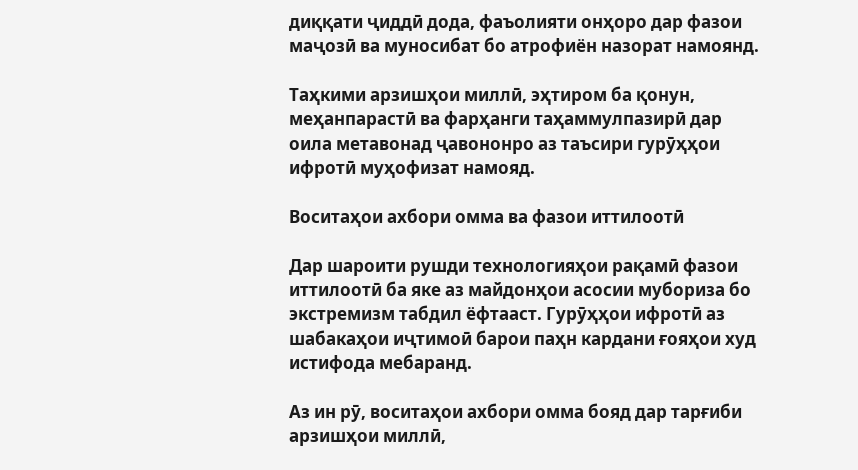диққати ҷиддӣ дода, фаъолияти онҳоро дар фазои маҷозӣ ва муносибат бо атрофиён назорат намоянд.

Таҳкими арзишҳои миллӣ, эҳтиром ба қонун, меҳанпарастӣ ва фарҳанги таҳаммулпазирӣ дар оила метавонад ҷавононро аз таъсири гурӯҳҳои ифротӣ муҳофизат намояд.

Воситаҳои ахбори омма ва фазои иттилоотӣ

Дар шароити рушди технологияҳои рақамӣ фазои иттилоотӣ ба яке аз майдонҳои асосии мубориза бо экстремизм табдил ёфтааст. Гурӯҳҳои ифротӣ аз шабакаҳои иҷтимоӣ барои паҳн кардани ғояҳои худ истифода мебаранд.

Аз ин рӯ, воситаҳои ахбори омма бояд дар тарғиби арзишҳои миллӣ,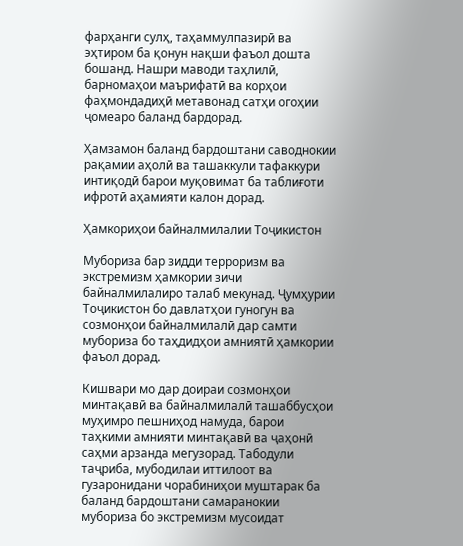фарҳанги сулҳ, таҳаммулпазирӣ ва эҳтиром ба қонун нақши фаъол дошта бошанд. Нашри маводи таҳлилӣ, барномаҳои маърифатӣ ва корҳои фаҳмондадиҳӣ метавонад сатҳи огоҳии ҷомеаро баланд бардорад.

Ҳамзамон баланд бардоштани саводнокии рақамии аҳолӣ ва ташаккули тафаккури интиқодӣ барои муқовимат ба таблиғоти ифротӣ аҳамияти калон дорад.

Ҳамкориҳои байналмилалии Тоҷикистон

Мубориза бар зидди терроризм ва экстремизм ҳамкории зичи байналмилалиро талаб мекунад. Ҷумҳурии Тоҷикистон бо давлатҳои гуногун ва созмонҳои байналмилалӣ дар самти мубориза бо таҳдидҳои амниятӣ ҳамкории фаъол дорад.

Кишвари мо дар доираи созмонҳои минтақавӣ ва байналмилалӣ ташаббусҳои муҳимро пешниҳод намуда, барои таҳкими амнияти минтақавӣ ва ҷаҳонӣ саҳми арзанда мегузорад. Табодули таҷриба, мубодилаи иттилоот ва гузаронидани чорабиниҳои муштарак ба баланд бардоштани самаранокии мубориза бо экстремизм мусоидат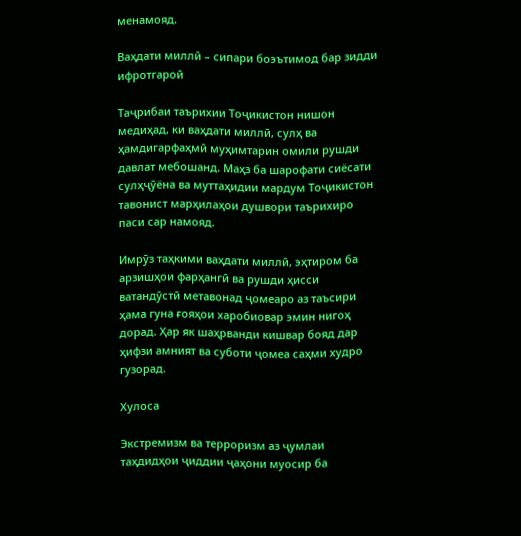менамояд.

Ваҳдати миллӣ – сипари боэътимод бар зидди ифротгароӣ

Таҷрибаи таърихии Тоҷикистон нишон медиҳад, ки ваҳдати миллӣ, сулҳ ва ҳамдигарфаҳмӣ муҳимтарин омили рушди давлат мебошанд. Маҳз ба шарофати сиёсати сулҳҷӯёна ва муттаҳидии мардум Тоҷикистон тавонист марҳилаҳои душвори таърихиро паси сар намояд.

Имрӯз таҳкими ваҳдати миллӣ, эҳтиром ба арзишҳои фарҳангӣ ва рушди ҳисси ватандӯстӣ метавонад ҷомеаро аз таъсири ҳама гуна ғояҳои харобиовар эмин нигоҳ дорад. Ҳар як шаҳрванди кишвар бояд дар ҳифзи амният ва суботи ҷомеа саҳми худро гузорад.

Хулоса

Экстремизм ва терроризм аз ҷумлаи таҳдидҳои ҷиддии ҷаҳони муосир ба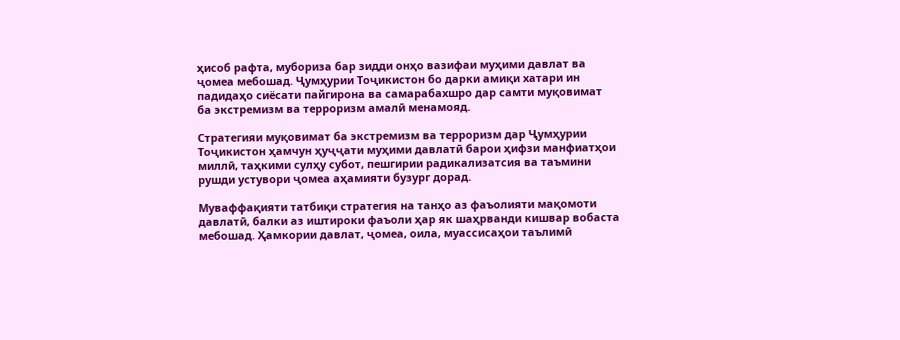ҳисоб рафта, мубориза бар зидди онҳо вазифаи муҳими давлат ва ҷомеа мебошад. Ҷумҳурии Тоҷикистон бо дарки амиқи хатари ин падидаҳо сиёсати пайгирона ва самарабахшро дар самти муқовимат ба экстремизм ва терроризм амалӣ менамояд.

Стратегияи муқовимат ба экстремизм ва терроризм дар Ҷумҳурии Тоҷикистон ҳамчун ҳуҷҷати муҳими давлатӣ барои ҳифзи манфиатҳои миллӣ, таҳкими сулҳу субот, пешгирии радикализатсия ва таъмини рушди устувори ҷомеа аҳамияти бузург дорад.

Муваффақияти татбиқи стратегия на танҳо аз фаъолияти мақомоти давлатӣ, балки аз иштироки фаъоли ҳар як шаҳрванди кишвар вобаста мебошад. Ҳамкории давлат, ҷомеа, оила, муассисаҳои таълимӣ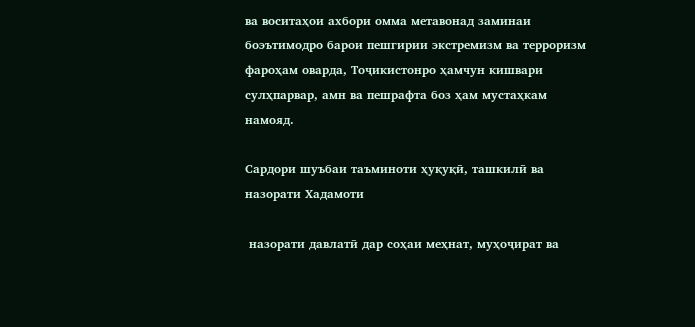ва воситаҳои ахбори омма метавонад заминаи боэътимодро барои пешгирии экстремизм ва терроризм фароҳам оварда, Тоҷикистонро ҳамчун кишвари сулҳпарвар, амн ва пешрафта боз ҳам мустаҳкам намояд.

Сардори шуъбаи таъминоти ҳуқуқӣ, ташкилӣ ва назорати Хадамоти

 назорати давлатӣ дар соҳаи меҳнат, муҳоҷират ва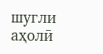шугли аҳолӣ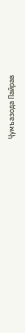Ҷумъазода Пайрав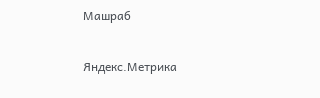Машраб

Яндекс.Метрика